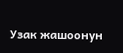Узак жашоонун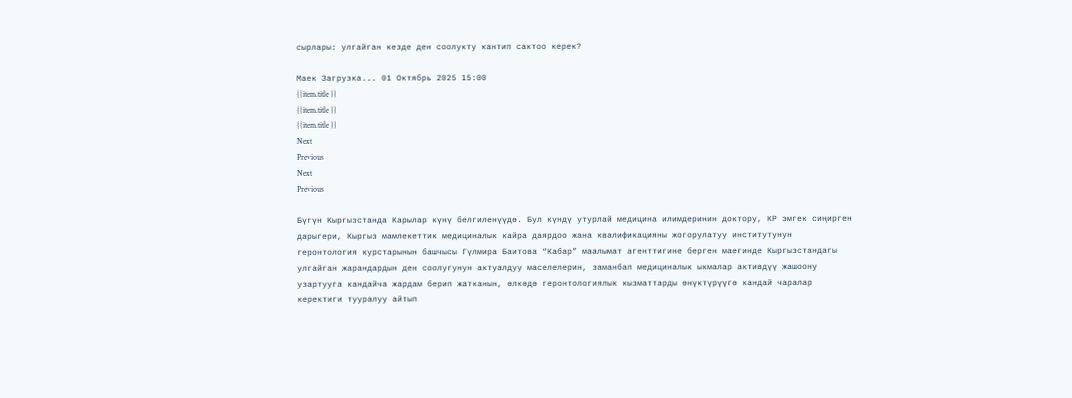сырлары: улгайган кезде ден соолукту кантип сактоо керек?

Маек Загрузка... 01 Октябрь 2025 15:00
{{item.title }}
{{item.title }}
{{item.title }}
Next
Previous
Next
Previous

Бүгүн Кыргызстанда Карылар күнү белгиленүүдө. Бул күндү утурлай медицина илимдеринин доктору, КР эмгек сиңирген дарыгери, Кыргыз мамлекеттик медициналык кайра даярдоо жана квалификацияны жогорулатуу институтунун геронтология курстарынын башчысы Гүлмира Баитова “Кабар” маалымат агенттигине берген маегинде Кыргызстандагы улгайган жарандардын ден соолугунун актуалдуу маселелерин, заманбап медициналык ыкмалар активдүү жашоону узартууга кандайча жардам берип жатканын, өлкөдө геронтологиялык кызматтарды өнүктүрүүгө кандай чаралар керектиги тууралуу айтып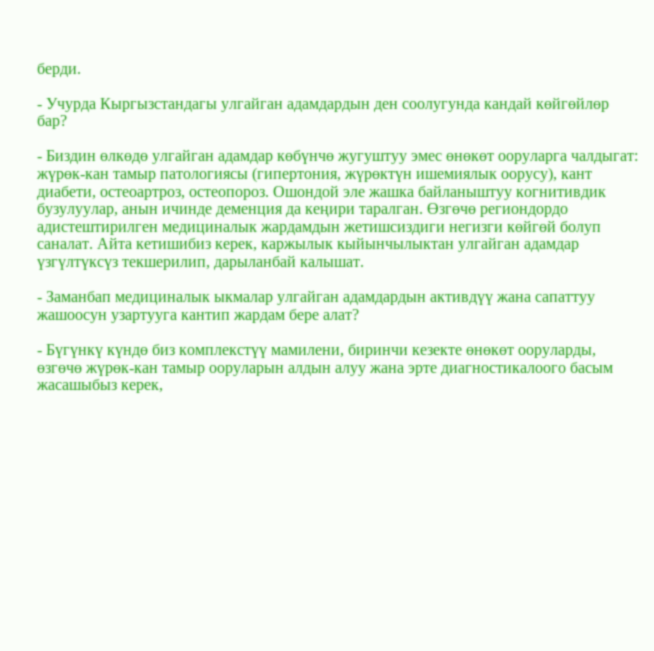берди.

- Учурда Кыргызстандагы улгайган адамдардын ден соолугунда кандай көйгөйлөр бар?

- Биздин өлкөдө улгайган адамдар көбүнчө жугуштуу эмес өнөкөт ооруларга чалдыгат: жүрөк-кан тамыр патологиясы (гипертония, жүрөктүн ишемиялык оорусу), кант диабети, остеоартроз, остеопороз. Ошондой эле жашка байланыштуу когнитивдик бузулуулар, анын ичинде деменция да кеңири таралган. Өзгөчө региондордо адистештирилген медициналык жардамдын жетишсиздиги негизги көйгөй болуп саналат. Айта кетишибиз керек, каржылык кыйынчылыктан улгайган адамдар үзгүлтүксүз текшерилип, дарыланбай калышат.

- Заманбап медициналык ыкмалар улгайган адамдардын активдүү жана сапаттуу жашоосун узартууга кантип жардам бере алат?

- Бүгүнкү күндө биз комплекстүү мамилени, биринчи кезекте өнөкөт ооруларды, өзгөчө жүрөк-кан тамыр ооруларын алдын алуу жана эрте диагностикалоого басым жасашыбыз керек,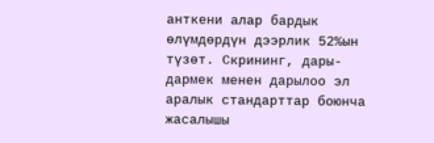анткени алар бардык өлүмдөрдүн дээрлик 52%ын түзөт. Скрининг, дары-дармек менен дарылоо эл аралык стандарттар боюнча жасалышы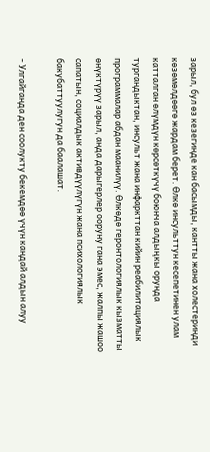зарыл, бул өз кезегинде кан басымды, кантты жана холестеринди көзөмөлдөөгө жардам берет. Өлкө инсульттун кесепетинен улам катталган өлүмдүн көрсөткүчү боюнча алдыңкы орунда тургандыктан, инсульт жана инфаркттан кийин реабилитациялык программалар абдан маанилүү. Өлкөдө геронтологиялык кызматты өнүктүрүү зарыл, анда дарыгерлер ооруну гана эмес, жалпы жашоо сапатын, социалдык активдүүлүгүн жана психологиялык бакубаттуулугун да баалашат.

- Улгайганда ден соолукту бекемдөө үчүн кандай алдын алуу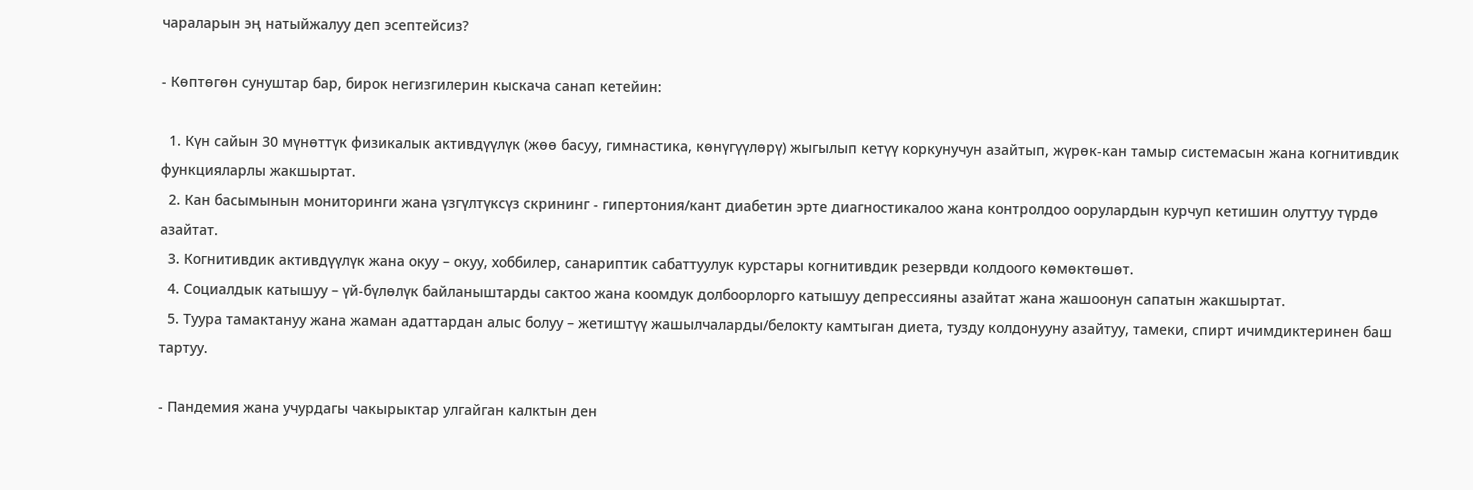чараларын эң натыйжалуу деп эсептейсиз?

- Көптөгөн сунуштар бар, бирок негизгилерин кыскача санап кетейин:

  1. Күн сайын 30 мүнөттүк физикалык активдүүлүк (жөө басуу, гимнастика, көнүгүүлөрү) жыгылып кетүү коркунучун азайтып, жүрөк-кан тамыр системасын жана когнитивдик функцияларлы жакшыртат.
  2. Кан басымынын мониторинги жана үзгүлтүксүз скрининг - гипертония/кант диабетин эрте диагностикалоо жана контролдоо оорулардын курчуп кетишин олуттуу түрдө азайтат.
  3. Когнитивдик активдүүлүк жана окуу – окуу, хоббилер, санариптик сабаттуулук курстары когнитивдик резервди колдоого көмөктөшөт.
  4. Социалдык катышуу – үй-бүлөлүк байланыштарды сактоо жана коомдук долбоорлорго катышуу депрессияны азайтат жана жашоонун сапатын жакшыртат.
  5. Туура тамактануу жана жаман адаттардан алыс болуу – жетиштүү жашылчаларды/белокту камтыган диета, тузду колдонууну азайтуу, тамеки, спирт ичимдиктеринен баш тартуу.

- Пандемия жана учурдагы чакырыктар улгайган калктын ден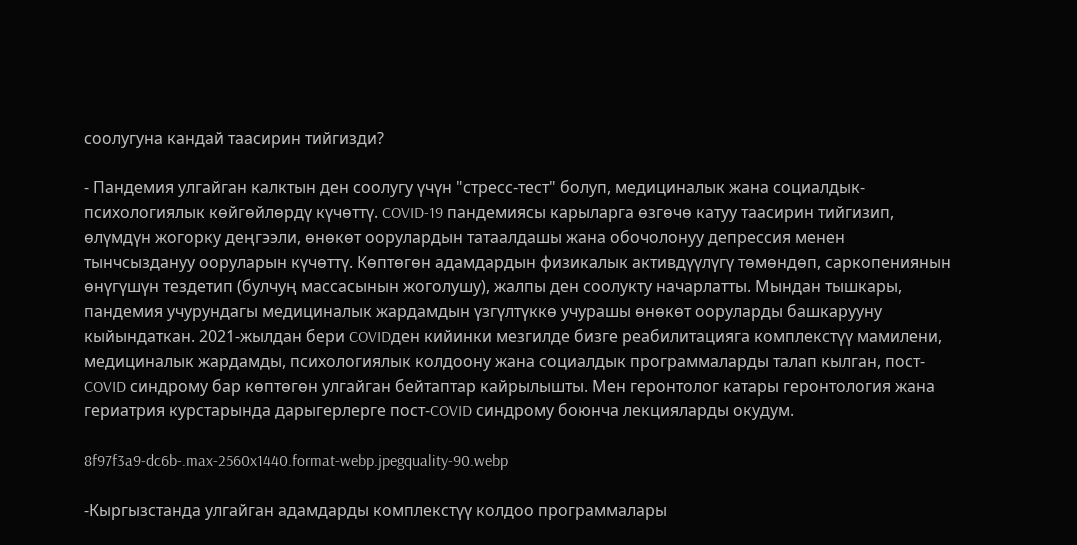соолугуна кандай таасирин тийгизди?

- Пандемия улгайган калктын ден соолугу үчүн "стресс-тест" болуп, медициналык жана социалдык-психологиялык көйгөйлөрдү күчөттү. COVID-19 пандемиясы карыларга өзгөчө катуу таасирин тийгизип, өлүмдүн жогорку деңгээли, өнөкөт оорулардын татаалдашы жана обочолонуу депрессия менен тынчсыздануу ооруларын күчөттү. Көптөгөн адамдардын физикалык активдүүлүгү төмөндөп, саркопениянын өнүгүшүн тездетип (булчуң массасынын жоголушу), жалпы ден соолукту начарлатты. Мындан тышкары, пандемия учурундагы медициналык жардамдын үзгүлтүккө учурашы өнөкөт ооруларды башкарууну кыйындаткан. 2021-жылдан бери COVIDден кийинки мезгилде бизге реабилитацияга комплекстүү мамилени, медициналык жардамды, психологиялык колдоону жана социалдык программаларды талап кылган, пост-COVID синдрому бар көптөгөн улгайган бейтаптар кайрылышты. Мен геронтолог катары геронтология жана гериатрия курстарында дарыгерлерге пост-COVID синдрому боюнча лекцияларды окудум.

8f97f3a9-dc6b-.max-2560x1440.format-webp.jpegquality-90.webp

-Кыргызстанда улгайган адамдарды комплекстүү колдоо программалары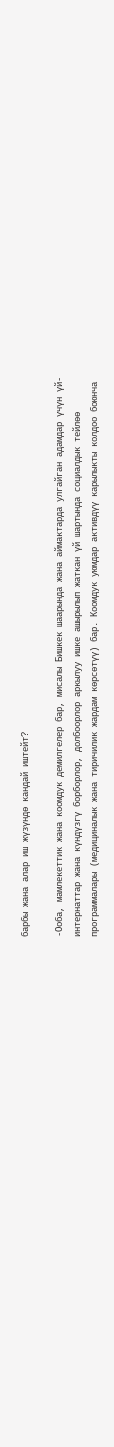барбы жана алар иш жүзүндө кандай иштейт?

-Ооба, мамлекеттик жана коомдук демилгелер бар, мисалы Бишкек шаарында жана аймактарда улгайган адамдар үчүн үй-интернаттар жана күндүзгү борборлор, долбоорлор аркылуу ишке ашырылып жаткан үй шартында социалдык тейлөө программалары (медициналык жана тиричилик жардам көрсөтүү) бар. Коомдук уюмдар активдүү карылыкты колдоо боюнча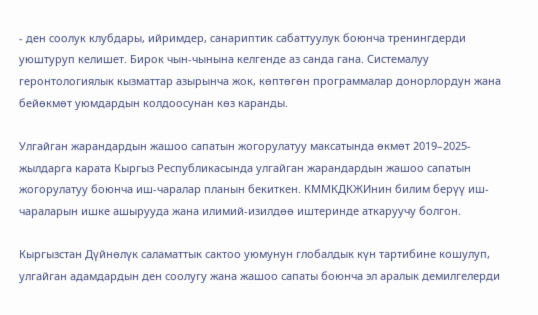- ден соолук клубдары, ийримдер, санариптик сабаттуулук боюнча тренингдерди уюштуруп келишет. Бирок чын-чынына келгенде аз санда гана. Системалуу геронтологиялык кызматтар азырынча жок, көптөгөн программалар донорлордун жана бейөкмөт уюмдардын колдоосунан көз каранды.

Улгайган жарандардын жашоо сапатын жогорулатуу максатында өкмөт 2019–2025-жылдарга карата Кыргыз Республикасында улгайган жарандардын жашоо сапатын жогорулатуу боюнча иш-чаралар планын бекиткен. КММКДКЖИнин билим берүү иш-чараларын ишке ашырууда жана илимий-изилдөө иштеринде аткаруучу болгон.

Кыргызстан Дүйнөлүк саламаттык сактоо уюмунун глобалдык күн тартибине кошулуп, улгайган адамдардын ден соолугу жана жашоо сапаты боюнча эл аралык демилгелерди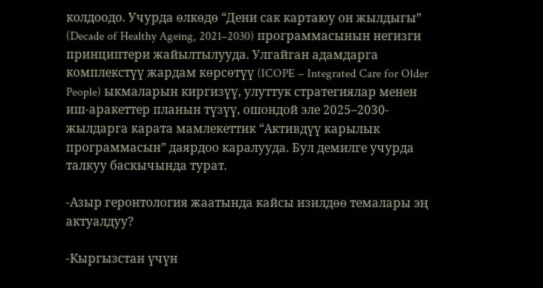колдоодо. Учурда өлкөдө “Дени сак картаюу он жылдыгы” (Decade of Healthy Ageing, 2021–2030) программасынын негизги принциптери жайылтылууда. Улгайган адамдарга комплекстүү жардам көрсөтүү (ICOPE – Integrated Care for Older People) ыкмаларын киргизүү, улуттук стратегиялар менен иш-аракеттер планын түзүү, ошондой эле 2025–2030-жылдарга карата мамлекеттик “Активдүү карылык программасын” даярдоо каралууда. Бул демилге учурда талкуу баскычында турат.

-Азыр геронтология жаатында кайсы изилдөө темалары эң актуалдуу?

-Кыргызстан үчүн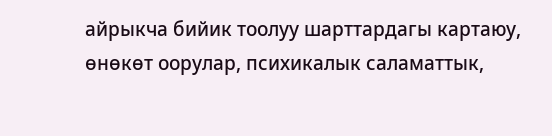айрыкча бийик тоолуу шарттардагы картаюу, өнөкөт оорулар, психикалык саламаттык,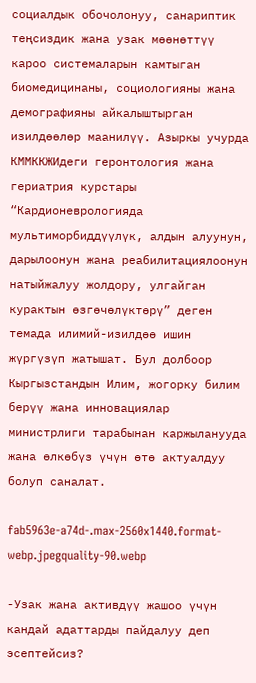социалдык обочолонуу, санариптик теңсиздик жана узак мөөнөттүү кароо системаларын камтыган биомедицинаны, социологияны жана демографияны айкалыштырган изилдөөлөр маанилүү. Азыркы учурда КММККЖИдеги геронтология жана гериатрия курстары “Кардионеврологияда мультиморбиддүүлүк, алдын алуунун, дарылоонун жана реабилитациялоонун натыйжалуу жолдору, улгайган курактын өзгөчөлүктөрү” деген темада илимий-изилдөө ишин жүргүзүп жатышат. Бул долбоор Кыргызстандын Илим, жогорку билим берүү жана инновациялар министрлиги тарабынан каржыланууда жана өлкөбүз үчүн өтө актуалдуу болуп саналат.

fab5963e-a74d-.max-2560x1440.format-webp.jpegquality-90.webp

-Узак жана активдүү жашоо үчүн кандай адаттарды пайдалуу деп эсептейсиз?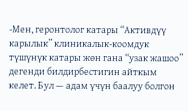-Мен, геронтолог катары “Активдүү карылык” клиникалык-коомдук түшүнүк катары жөн гана “узак жашоо” дегенди билдирбестигин айткым келет. Бул — адам үчүн баалуу болгон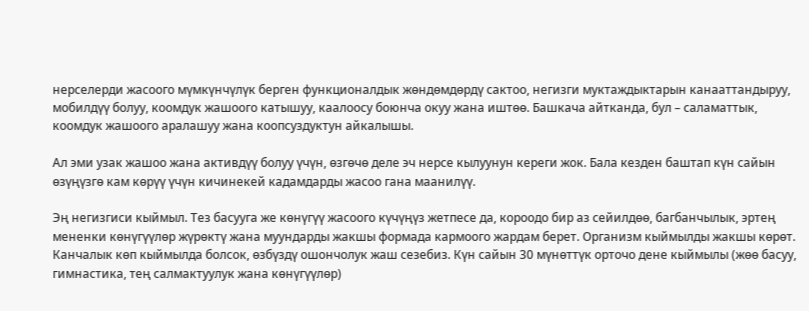нерселерди жасоого мүмкүнчүлүк берген функционалдык жөндөмдөрдү сактоо, негизги муктаждыктарын канааттандыруу, мобилдүү болуу, коомдук жашоого катышуу, каалоосу боюнча окуу жана иштөө. Башкача айтканда, бул – саламаттык, коомдук жашоого аралашуу жана коопсуздуктун айкалышы.

Ал эми узак жашоо жана активдүү болуу үчүн, өзгөчө деле эч нерсе кылуунун кереги жок. Бала кезден баштап күн сайын өзүңүзгө кам көрүү үчүн кичинекей кадамдарды жасоо гана маанилүү.

Эң негизгиси кыймыл. Тез басууга же көнүгүү жасоого күчүңүз жетпесе да, короодо бир аз сейилдөө, багбанчылык, эртең мененки көнүгүүлөр жүрөктү жана муундарды жакшы формада кармоого жардам берет. Организм кыймылды жакшы көрөт. Канчалык көп кыймылда болсок, өзбүздү ошончолук жаш сезебиз. Күн сайын 30 мүнөттүк орточо дене кыймылы (жөө басуу, гимнастика, тең салмактуулук жана көнүгүүлөр)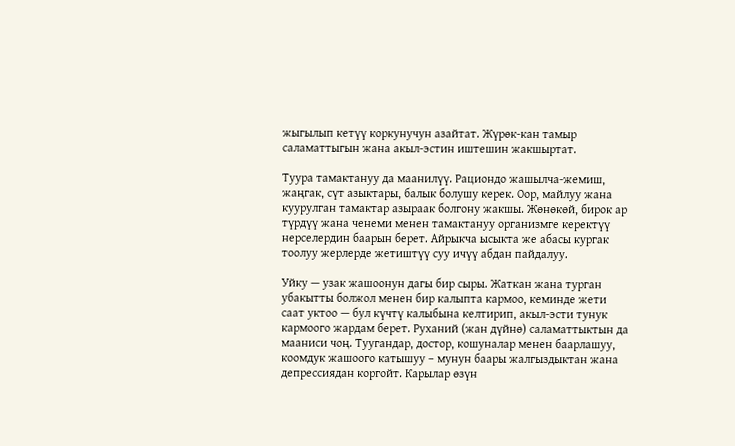жыгылып кетүү коркунучун азайтат. Жүрөк-кан тамыр саламаттыгын жана акыл-эстин иштешин жакшыртат.

Туура тамактануу да маанилүү. Рациондо жашылча-жемиш, жаңгак, сүт азыктары, балык болушу керек. Оор, майлуу жана куурулган тамактар азыраак болгону жакшы. Жөнөкөй, бирок ар түрдүү жана ченеми менен тамактануу организмге керектүү нерселердин баарын берет. Айрыкча ысыкта же абасы кургак тоолуу жерлерде жетиштүү суу ичүү абдан пайдалуу.

Уйку — узак жашоонун дагы бир сыры. Жаткан жана турган убакытты болжол менен бир калыпта кармоо, кеминде жети саат уктоо — бул күчтү калыбына келтирип, акыл-эсти тунук кармоого жардам берет. Руханий (жан дүйнө) саламаттыктын да мааниси чоң. Туугандар, достор, кошуналар менен баарлашуу, коомдук жашоого катышуу – мунун баары жалгыздыктан жана депрессиядан коргойт. Карылар өзүн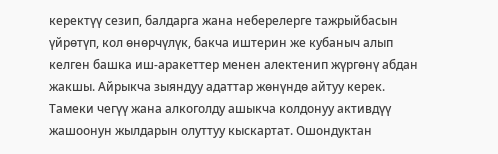керектүү сезип, балдарга жана неберелерге тажрыйбасын үйрөтүп, кол өнөрчүлүк, бакча иштерин же кубаныч алып келген башка иш-аракеттер менен алектенип жүргөнү абдан жакшы. Айрыкча зыяндуу адаттар жөнүндө айтуу керек. Тамеки чегүү жана алкоголду ашыкча колдонуу активдүү жашоонун жылдарын олуттуу кыскартат. Ошондуктан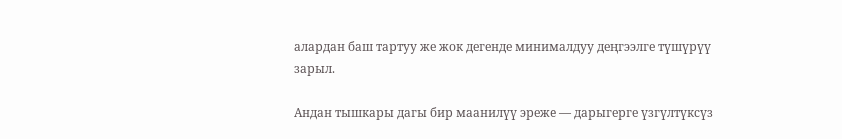алардан баш тартуу же жок дегенде минималдуу деңгээлге түшүрүү зарыл.

Андан тышкары дагы бир маанилүү эрежe — дарыгерге үзгүлтүксүз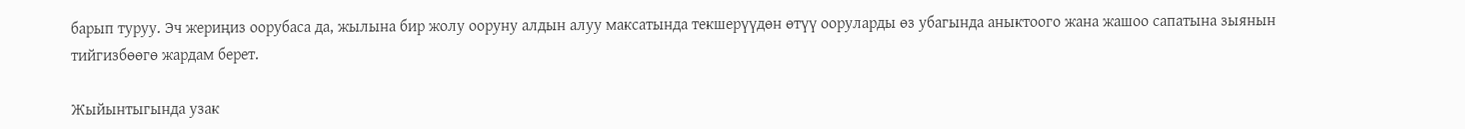барып туруу. Эч жериңиз оорубаса да, жылына бир жолу ооруну алдын алуу максатында текшерүүдөн өтүү ооруларды өз убагында аныктоого жана жашоо сапатына зыянын тийгизбөөгө жардам берет.

Жыйынтыгында узак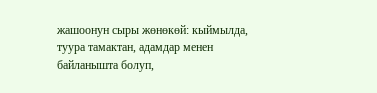жашоонун сыры жөнөкөй: кыймылда, туура тамактан, адамдар менен байланышта болуп,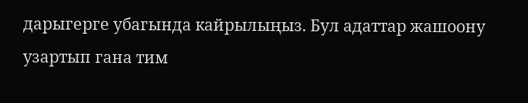дарыгерге убагында кайрылыңыз. Бул адаттар жашоону узартып гана тим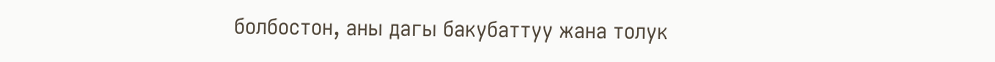болбостон, аны дагы бакубаттуу жана толук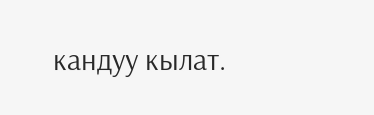кандуу кылат.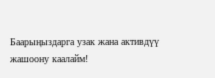Баарыңыздарга узак жана активдүү жашоону каалайм!